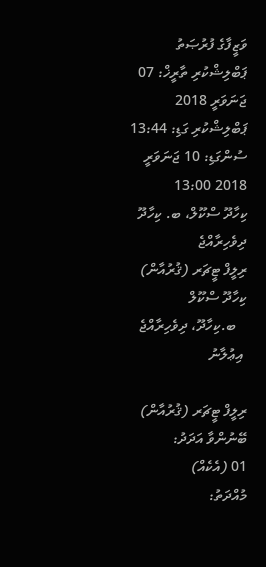ވަޒީފާގެ ފުރުޞަތު
ޕަބްލިޝްކުރި ތާރީޚް: 07 ޖަނަވަރީ 2018
ޕަބްލިޝްކުރި ގަޑި: 13:44
ސުންގަޑި: 10 ޖަނަވަރީ 2018 13:00
ކިހާދޫ ސްކޫލް، ބ. ކިހާދޫ
ދިވެހިރާއްޖެ
ރިލީފް ޓީޗަރ (ޤުރުއާން)
ކިހާދޫ ސްކޫލް
   ބ.ކިހާދޫ، ދިވެހިރާއްޖެ
 އިޢުލާނު

ރިލީފް ޓީޗަރ (ޤުރުއާން)
ބޭނުންވާ އަދަދު:
01 (އެކެއް)
މުއްދަތު: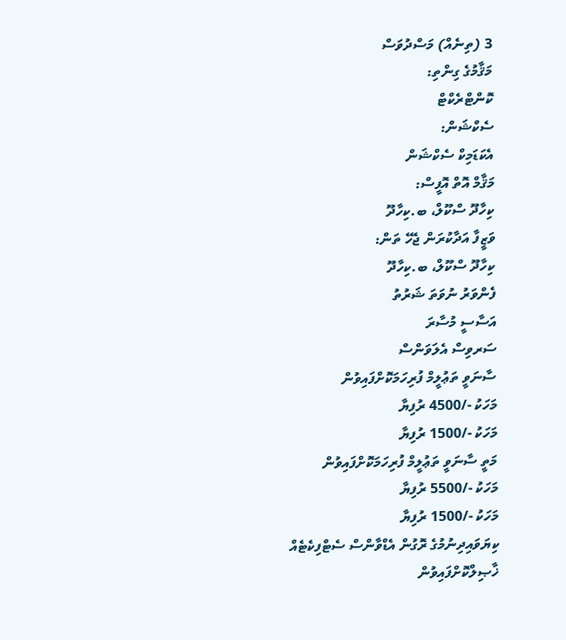3 (ތިނެއް) މަސްދުވަސް
މަޤާމުގެ ގިންތި:
ކޮންޓްރެކްޓް
ސެކްޝަން:
އެކަޑަމިކް ސެކްޝަން
މަޤާމް އޮތް އޮފީސް:
ކިހާދޫ ސްކޫލް، ބ.ކިހާދޫ
ވަޒީފާ އަދާކުރަން ޖެހޭ ތަން:
ކިހާދޫ ސްކޫލް، ބ.ކިހާދޫ
ފެންވަރު ނުވަތަ ޝަރުތު
އަސާސީ މުސާރަ
ސަރވިސް އެލަވަންސް
ސާނަވީ ތަޢުލީމް ފުރިހަމަކޮށްފައިވުން
މަހަކު -/4500 ރުފިޔާ
މަހަކު -/1500 ރުފިޔާ
މަތީ ސާނަވީ ތަޢުލީމް ފުރިހަމަކޮށްފައިވުން
މަހަކު -/5500 ރުފިޔާ
މަހަކު -/1500 ރުފިޔާ
ކިޔަވައިދިނުމުގެ ރޮގުން އެޑްވާންސް ސެޓްފިކެޓެއް ޚާޞިލްކޮށްފައިވުން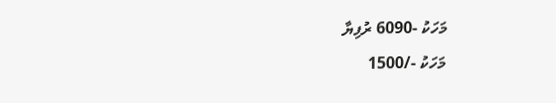މަހަކު -6090 ރުފިޔާ
މަހަކު -/1500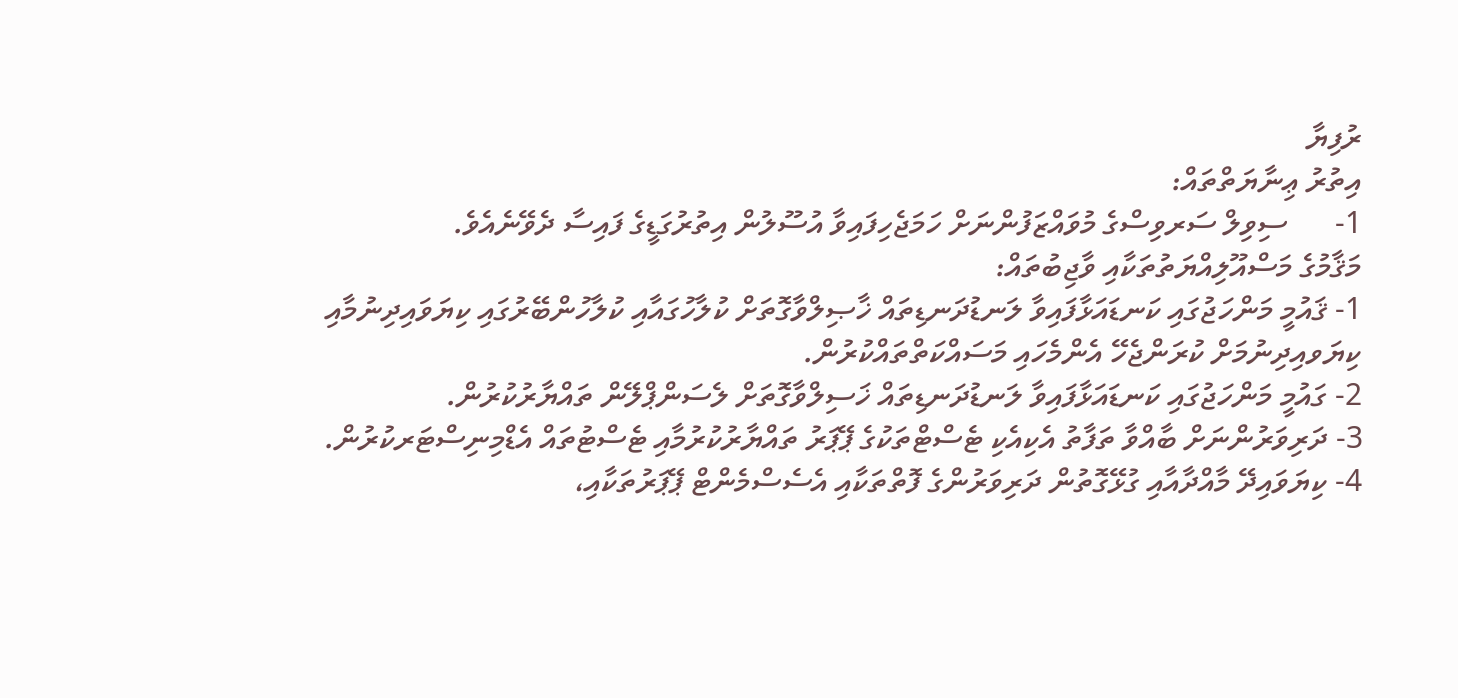ރުފިޔާ
އިތުރު ޢިނާޔަތްތައް:
1-      ސިވިލް ސަރވިސްގެ މުވައްޒަފުންނަށް ހަމަޖެހިފައިވާ އުސޫލުން އިތުރުގަޑީގެ ފައިސާ ދެވޭނެއެވެ.
މަޤާމުގެ މަސްއޫލިއްޔަތުތަކާއި ވާޖިބުތައް:
1- ޤައުމީ މަންހަޖުގައި ކަނޑައަޅާފައިވާ ލަނޑުދަނޑިތައް ޚާޞިލްވާގޮތަށް ކުލާހުގައާއި ކުލާހުންބޭރުގައި ކިޔަވައިދިނުމާއި ކިޔަވއިދިނުމަށް ކުރަންޖެހޭ އެންމެހައި މަސައްކަތްތައްކުރުން.
2- ގައުމީ މަންހަޖުގައި ކަނޑައަޅާފައިވާ ލަނޑުދަނޑިތައް ޚަސިލްވާގޮތަށް ލެސަންޕްލޭން ތައްޔާރުކުރުން.
3- ދަރިވަރުންނަށް ބާއްވާ ތަފާތު އެކިއެކި ޓެސްޓްތަކުގެ ޕޭޕަރު ތައްޔާރުކުރުމާއި ޓެސްޓުތައް އެޑްމިނިސްޓަރކުރުން.
4- ކިޔަވައިދޭ މާއްދާއާއި ގުޅޭގޮތުން ދަރިވަރުންގެ ފޮތްތަކާއި އެސެސްމެންޓް ޕޭޕަރުތަކާއި،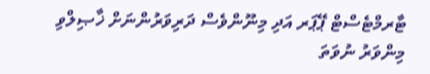ޓާރމްޓެސްޓް ޕޭޕަރ އަދި މިނޫންވެސް ދަރިވަރުންނަށް ޚާޞިލްވި މިންވަރު ނުވަތަ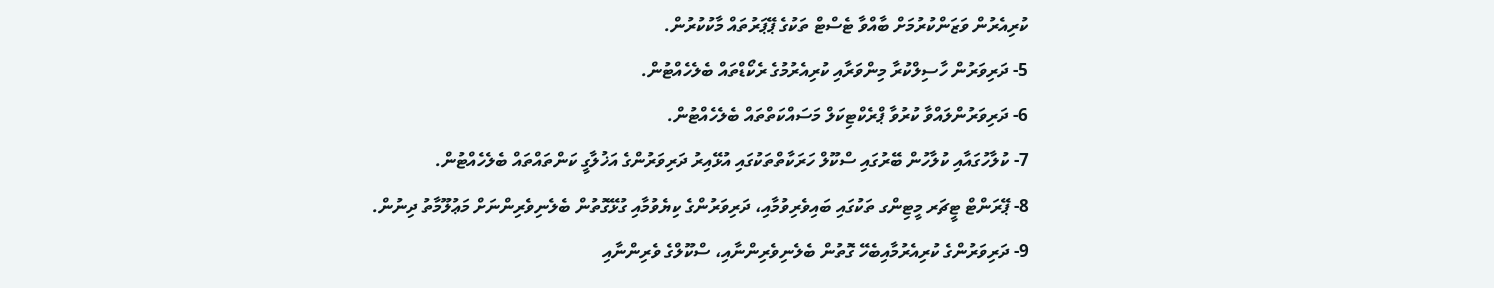ކުރިއެރުން ވަޒަންކުރުމަށް ބާއްވާ ޓެސްޓް ތަކުގެ ޕޭޕަރުތައް މާކުކުރުން.
5- ދަރިވަރުން ހާސިލްކުރާ މިންވަރާއި ކުރިއެރުމުގެ ރެކޯޑްތައް ބެލެހެއްޓުން.
6- ދަރިވަރުންލައްވާ ކުރުވާ ޕްރެކްޓިކަލް މަސައްކަތްތައް ބެލެހެއްޓުން.
7- ކުލާހުގައާއި ކުލާހުން ބޭރުގައި ސްކޫލް ހަރަކާތްތަކުގައި އުޅޭއިރު ދަރިވަރުންގެ އަޚުލާގީ ކަންތައްތައް ބެލެހެއްޓުން.
8- ޕޭރަންޓް ޓީޗަރ މީޓިންގ ތަކުގައި ބައިވެރިވުމާއި، ދަރިވަރުންގެ ކިޔެވުމާއި ގުޅޭގޮތުން ބެލެނިވެރިންނަށް މަޢުލޫމާތު ދިނުން.
9- ދަރިވަރުންގެ ކުރިއެރުމާއިބެހޭ ގޮތުން ބެލެނިވެރިންނާއި، ސްކޫލްގެ ވެރިންނާއި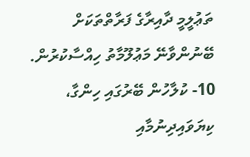ތަޢުލީމީ ދާއިރާގެ ފަރާތްތަކަށް ބޭނުންވާނޭ މަޢުލޫމާތު ހިއްސާކުރުން.
10- ކުލާހުން ބޭރުގައި ހިންގާ، ކިޔަވައިދިނުމާއި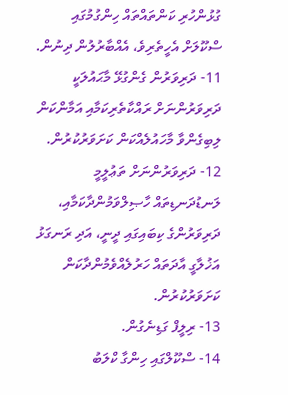ގުޅުންހުރި ކަންތައްތައް ހިންގުމުގައި ސްކޫލަށް އެހީތެރިވެ، އެއްބާރުލުން ދިނުން.
11- ދަރިވަރުން ގެންގުޅޭ މާޙައުލަކީ ދަރިވަރުންނަށް ރައްކާތެރިކަމާއި އަމާންކަން ލިބިގެންވާ މާހައުލެއްކަން ކަށަވަރުކުރުން.
12- ދަރިވަރުންނަށް ތަޢުލީމީ ލަނޑުދަނޑިތައް ހާޞިލްވަމުންދާކަމާއި، ދަރިވަރުންގެ ކިބައިގައި ދީނީ، އަދި ރަނގަޅު އަޚުލާގީ އާދަތައް ހަރުލެއްވެމުންދާކަން ކަށަވަރުކުރުން.
13- ރިލީފް ގަޑިނެގުން.
14- ސްކޫލްގައި ހިންގާ ކްލަބު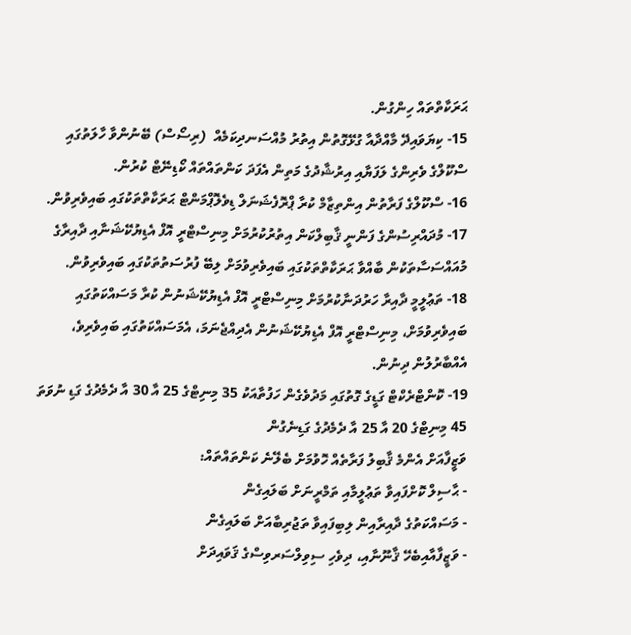ޙަރަކާތްތައް ހިންގުން.
15- ކިޔަވައިދޭ މާއްދާއާ ގުޅޭގޮތުން އިތުރު މުއްސަނދިކަމެއް  (ރިސޯސް) ބޭނުންވާ ހާލަތުގައި ސްކޫލްގެ ވެރިންގެ ލަފަޔާއި އިރުޝާދުގެ މަތިން އެފަދަ ކަންތައްތައް ކޯޑިނޭޓް ކުރުން.
16- ސްކޫލްގެ ފަރާތުން އިންތިޒާމް ކުރާ ޕްރޮފެޝަނަލް ޑިވެލޮޕްމަންޓް ޙަރަކާތްތަކުގައި ބައިވެރިވުން.
17- މުދައްރިސުންގެ ފަންނީ ޤާބިލްކަން އިތުރުކުރުމަށް މިނިސްޓްރީ އޮފް އެޑިޔުކޭޝަނާއި ދާއިރާގެ މުއައްސަސާތަކުން ބާއްވާ ޙަރަކާތްތަކުގައި ބައިވެރިވުމަށް ލިބޭ ފުރުސަތުތަކުގައި ބައިވެރިވުން.
18- ތަޢުލީމީ ދާއިރާ ހަރުދަނާކުރުމަށް މިނިސްޓްރީ އޮފް އެޑިޔުކޭޝަނުން ކުރާ މަސައްކަތުގައި ބައިވެރިވުމަށް، މިނިސްޓްރީ އޮފް އެޑިޔުކޭޝަނުން އެދިއްޖެނަމަ، އެމަސައްކަތުގައި ބައިވެރިވެ، އެއްބާރުލުން ދިނުން.
19- ކޮންޓްރެކްޓް ގަޑީގެ ގޮތުގައި މަދުވެގެން ހަފުތާއަކު 35 މިނިޓްގެ 25 އާ 30 އާ ދެމެދުގެ ގަޑި ނުވަތަ 45 މިނިޓްގެ 20 އާ 25 އާ ދެމެދުގެ ގަޑިނެގުން
ވަޒީފާއަށް އެންމެ ޤާބިލު ފަރާތެއް ހޮވުމަށް ބެލޭނެ ކަންތައްތައް:
- ޙާސިލް ކޮށްފައިވާ ތަޢުލީމާއި ތަމްރީނަށް ބަލައިގެން
- މަސައްކަތުގެ ދާއިރާއިން ލިބިފައިވާ ތަޖުރިބާއަށް ބަލައިގެން
- ވަޒީފާއާއިބެހޭ ޤާނޫނާއި، ދިވެހި ސިވިލްސަރވިސްގެ ޤަވައިދަށް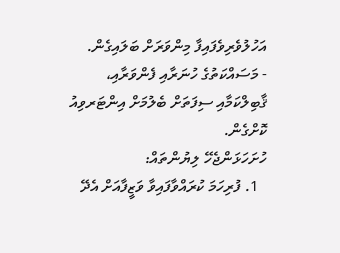އަހުލުވެރިވެފައިފާ މިންވަރަށް ބަލައިގެން.
- މަސައްކަތުގެ ހުނަރާއި ފެންވަރާއި، ޤާބިލްކަމާއި ސިފަތަށް ބެލުމަށް އިންޓަރވިއު ކޮށްގެން.
ހުށަހަޅަންޖެހޭ ލިޔުންތައް:
  1. ފުރިހަމަ ކުރައްވާފައިވާ ވަޒީފާއަށް އެދޭ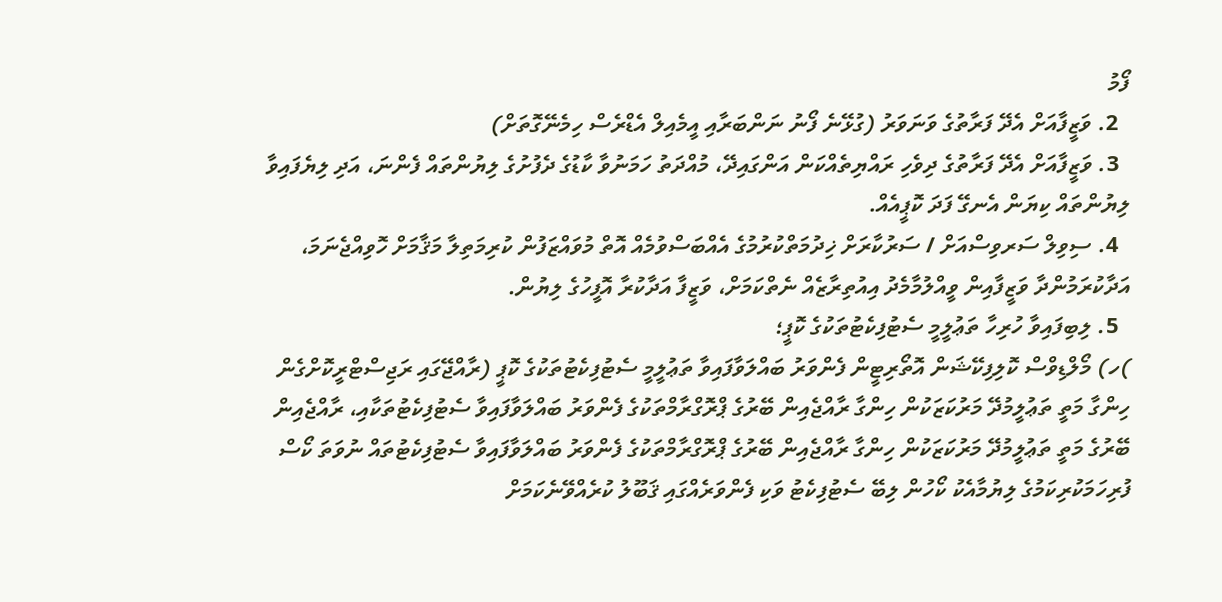ފޯމު
  2. ވަޒީފާއަށް އެދޭ ފަރާތުގެ ވަނަވަރު (ގުޅޭނެ ފޯނު ނަންބަރާއި އީމެއިލް އެޑްރެސް ހިމެނޭގޮތަށް)
  3. ވަޒީފާއަށް އެދޭ ފަރާތުގެ ދިވެހި ރައްޔިތެއްކަން އަންގައިދޭ، މުއްދަތު ހަމަނުވާ ކާޑުގެ ދެފުށުގެ ލިޔުންތައް ފެންނަ، އަދި ލިޔެފައިވާ ލިޔުންތައް ކިޔަން އެނގޭ ފަދަ ކޮޕީއެއް.
  4. ސިވިލް ސަރވިސްއަށް / ސަރުކާރަށް ޚިދުމަތްކުރުމުގެ އެއްބަސްވުމެއް އޮތް މުވައްޒަފުން ކުރިމަތިލާ މަޤާމަށް ހޮވިއްޖެނަމަ، އަދާކުރަމުންދާ ވަޒީފާއިން ވީއްލުމާމެދު އިއުތިރާޒެއް ނެތްކަމަށް، ވަޒީފާ އަދާކުރާ އޮފީހުގެ ލިޔުން.
  5. ލިބިފައިވާ ހުރިހާ ތަޢުލީމީ ސެޓުފިކެޓުތަކުގެ ކޮޕީ؛
)ހ) މޯލްޑިވްސް ކޮލިފިކޭޝަން އޮތޯރިޓީން ފެންވަރު ބައްލަވާފައިވާ ތަޢުލީމީ ސެޓުފިކެޓުތަކުގެ ކޮޕީ (ރާއްޖޭގައި ރަޖިސްޓްރީކޮށްގެން ހިންގާ މަތީ ތަޢުލީމުދޭ މަރުކަޒަކުން ހިންގާ ރާއްޖެއިން ބޭރުގެ ޕްރޮގްރާމްތަކުގެ ފެންވަރު ބައްލަވާފައިވާ ސެޓުފިކެޓުތަކާއި، ރާއްޖެއިން ބޭރުގެ މަތީ ތަޢުލީމުދޭ މަރުކަޒަކުން ހިންގާ ރާއްޖެއިން ބޭރުގެ ޕްރޮގްރާމްތަކުގެ ފެންވަރު ބައްލަވާފައިވާ ސެޓުފިކެޓުތައް ނުވަތަ ކޯސް ފުރިހަމަކުރިކަމުގެ ލިޔުމާއެކު ކޯހުން ލިބޭ ސެޓުފިކެޓު ވަކި ފެންވަރެއްގައި ޤަބޫލު ކުރެއްވޭނެކަމަށް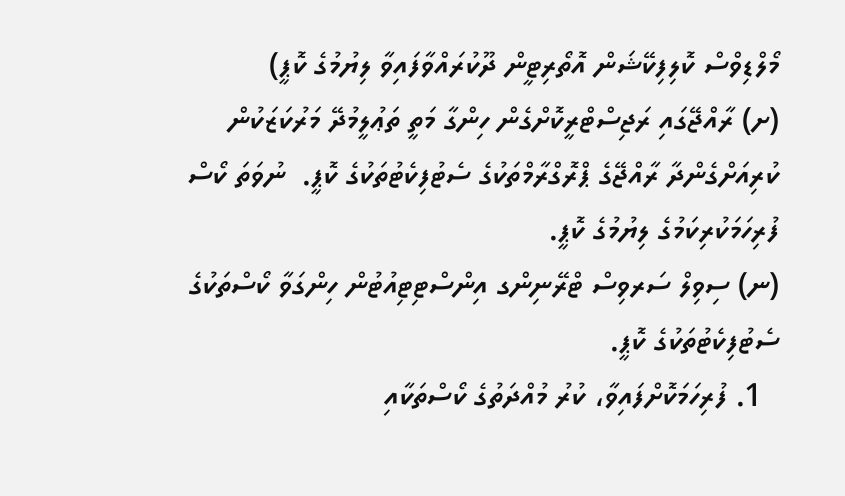މޯލްޑިވްސް ކޮލިފިކޭޝަން އޮތޯރިޓީން ދޫކުރައްވާފައިވާ ލިޔުމުގެ ކޮޕީ)
(ށ) ރާއްޖޭގައި ރަޖިސްޓްރީކޮށްގެން ހިންގާ މަތީ ތަޢުލީމުދޭ މަރުކަޒަކުން ކުރިއަށްގެންދާ ރާއްޖޭގެ ޕްރޮގްރާމްތަކުގެ ސެޓުފިކެޓުތަކުގެ ކޮޕީ.  ނުވަތަ ކޯސް ފުރިހަމަކުރިކަމުގެ ލިޔުމުގެ ކޮޕީ.
(ނ) ސިވިލް ސަރވިސް ޓްރޭނިންގ އިންސްޓިޓިއުޓުން ހިންގަވާ ކޯސްތަކުގެ ސެޓުފިކެޓުތަކުގެ ކޮޕީ.
  1. ފުރިހަމަކޮށްފައިވާ، ކުރު މުއްދަތުގެ ކޯސްތަކާއި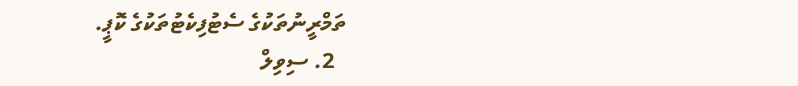ތަމްރީނުތަކުގެ ސެޓުފިކެޓުތަކުގެ ކޮޕީ.
  2. ސިވިލް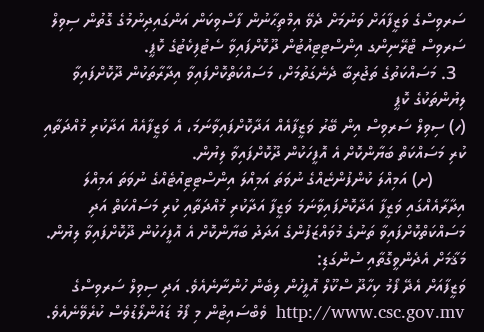ސަރވިސްގެ ވަޒީފާއަށް ވަނުމަށް ދެވޭ އިމްތިޙާނުން ފާސްވިކަން އަންގައިދިނުމުގެ ގޮތުން ސިވިލް ސަރވިސް ޓްރޭނިންގ އިންސްޓިޓިއުޓުން ދޫކޮށްފައިވާ ސެޓުފިކެޓުގެ ކޮޕީ.
  3. މަސައްކަތުގެ ތަޖުރިބާ ދެނެގަތުމަށް، މަސައްކަތްކޮށްފައިވާ އިދާރާތަކުން ދޫކޮށްފައިވާ ލިޔުންތަކުގެ ކޮޕީ
(ހ) ސިވިލް ސަރވިސް އިން ބޭރު ވަޒީފާއެއް އަދާކޮށްފައިވާނަމަ، އެ ވަޒީފާއެއް އަދާކުރި މުއްދަތާއި ކުރި މަސައްކަތް ބަޔާންކޮށް އެ އޮފީހަކުން ދޫކޮށްފައިވާ ލިޔުން.
       (ށ) އަމިއްލަ ކުންފުންޏެއްގެ ނުވަތަ އަމިއްލަ އިންސްޓިޓިއުޓެއްގެ ނުވަތަ އަމިއްލަ އިދާރާއެއްގައި ވަޒީފާ އަދާކޮށްފައިވާނަމަ ވަޒީފާ އަދާކުރި މުއްދަތާއި ކުރި މަސައްކަތް އަދި މަސައްކަތްކޮށްފައިވާ ތަނުގެ މުވައްޒަފުންގެ އަދަދު ބަޔާންކޮށް އެ އޮފީހަކުން ދޫކޮށްފައިވާ ލިޔުން.
މަޤާމަށް އެދެންވީގޮތާއި ސުންގަޑި:
ވަޒީފާއަށް އެދޭ ފޯމު ކިހާދޫ ސްކޫލް އޮފީހުން ލިބެން ހުންނާނެއެވެ. އަދި ސިވިލް ސަރވިސްގެ http://www.csc.gov.mv  ވެބްސައިޓުން މި ފޯމު ޑައުންލޯޑުވެސް ކުރެވޭނެއެވެ.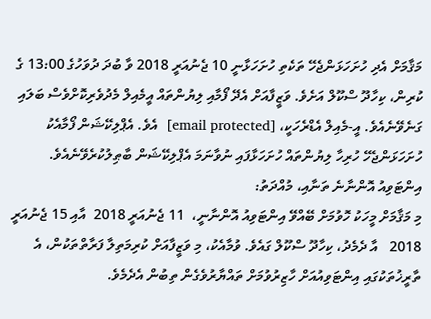މަޤާމަށް އެދި ހުށަހަޅަންޖެހޭ ތަކެތި ހުށަހަޅާނީ 10 ޖެނުއަރީ 2018 ވާ ބުދަ ދުވަހުގެ 13:00 ގެ ކުރިން، ކިހާދޫ ސްކޫލް އަށެވެ. ވަޒީފާއަށް އެދޭ ފޯމާއި ލިޔުންތައް އީމެއިލް މެދުވެރިކޮށްވެސް ބަލައި ގަނެވޭނެއެވެ. އީ-މެއިލް އެޑްރެހަކީ، [email protected]  އެވެ. އެޕްލިކޭޝަން ފޯމާއެކު ހުށަހަޅަންޖެހޭ ހުރިހާ ލިޔުންތައް ހުށަހަޅާފައި ނުވާނަމަ އެޕްލިކޭޝަން ބާޠިލުކުރެވޭނެއެވެ.
އިންޓަވިއު އޮންނާނެ ތަނާއި، މުއްދަތު:
މި މަޤާމަށް މީހަކު ހޮވުމަށް ބޭއްވޭ އިންޓަވިއު އޮންނާނީ،  11 ޖެނުއަރީ 2018  އާއި 15 ޖެނުއަރީ 2018   އާ ދެމެދު، ކިހާދޫ ސްކޫލް ގައެވެ. ވުމާއެކު، މި ވަޒީފާއަށް ކުރިމަތިލާ ފަރާތްތަކުން، އެ ތާރީޚުތަކުގައި އިންޓަވިއުއަށް ހާޒިރުވުމަށް ތައްޔާރުވެގެން ތިބުން އެދެމެވެ.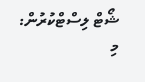ޝޯޓް ލިސްޓްކުރުން:
މި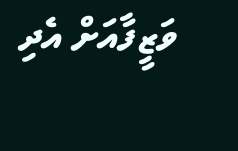ވަޒީފާއަށް އެދި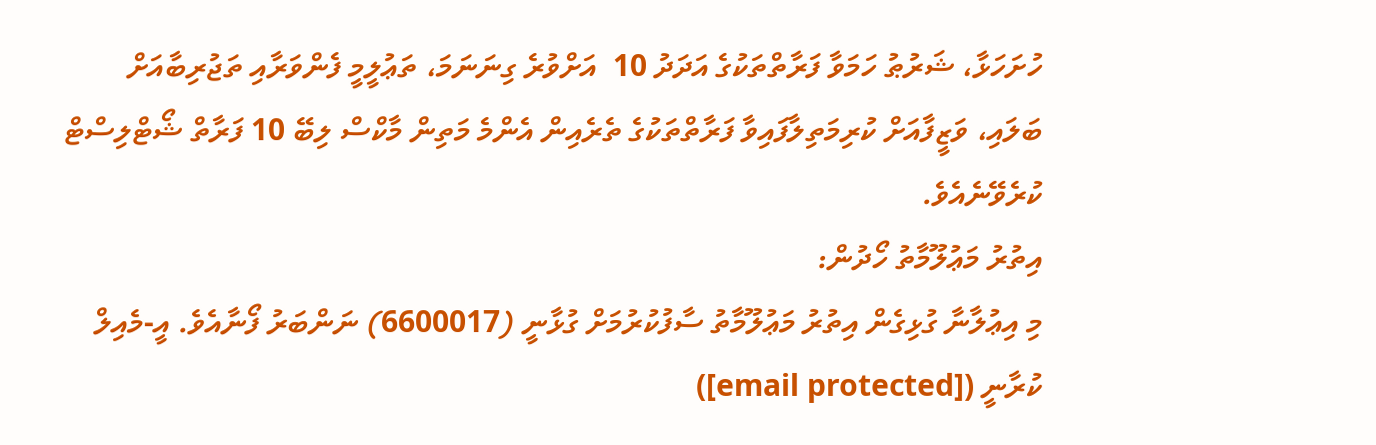ހުށަހަޅާ، ޝަރުޠު ހަމަވާ ފަރާތްތަކުގެ އަދަދު 10  އަށްވުރެ ގިނަނަމަ، ތަޢުލީމީ ފެންވަރާއި ތަޖުރިބާއަށް ބަލައި، ވަޒީފާއަށް ކުރިމަތިލާފައިވާ ފަރާތްތަކުގެ ތެރެއިން އެންމެ މަތިން މާކްސް ލިބޭ 10 ފަރާތް ޝޯޓްލިސްޓް ކުރެވޭނެއެވެ.
އިތުރު މަޢުލޫމާތު ހޯދުން:
މި އިޢުލާނާ ގުޅިގެން އިތުރު މަޢުލޫމާތު ސާފުކުރުމަށް ގުޅާނީ (6600017) ނަންބަރު ފޯނާއެވެ. އީ-މެއިލް ކުރާނީ ([email protected])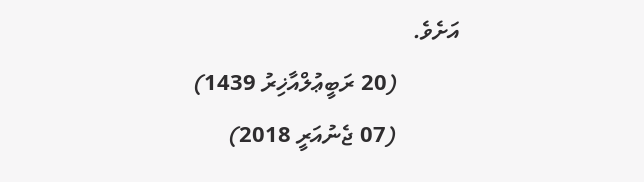އަށެވެ.
           (20 ރަބީޢުލްއާޚިރު 1439)
           (07 ޖެނުއަރީ 2018)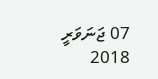07 ޖަނަވަރީ 2018